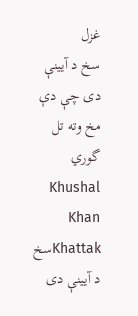غزل
سخ د آيينې دی چې دې مخ وته تل گوري
Khushal Khan Khattakسخ د آيينې دی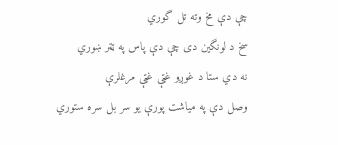چې دې مخ وته تل گوري
سخ د لونگين دی چې دې پاس په ټټر ښوري
نه دي ستا د غوږو غټې غټې مرغلرې
وصل دې په مياشت پورې يو سر بل سره ستوري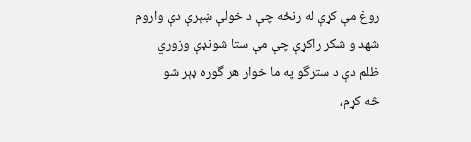روغ مې کړې له رنځه چې د خولې ښېرې دې واروم
شهد و شکر راکړې چې مې ستا شونډې وزوري
ظلم دې د سترگو په ما خوار هر گوره ډېر شو
څه کړم،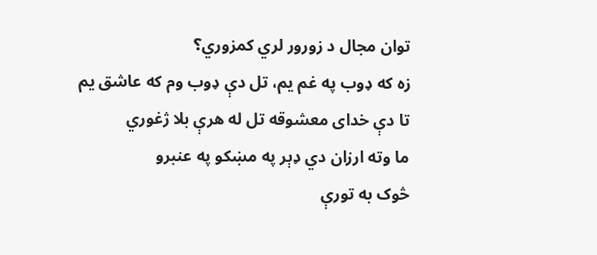توان مجال د زورور لري کمزوري؟
زه که ډوب په غم يم، تل دې ډوب وم که عاشق يم
تا دې خدای معشوقه تل له هرې بلا ژغوري
ما وته ارزان دي ډېر په مښکو په عنبرو
څوک به تورې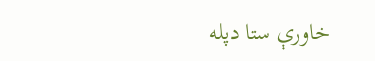خاورې ستا دپله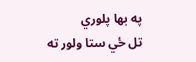په بها پلوري
تل ځي ستا ولور ته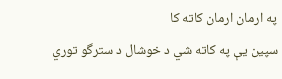په ارمان ارمان کاته کا
سپين يې په کاته شي د خوشال د سترگو توري